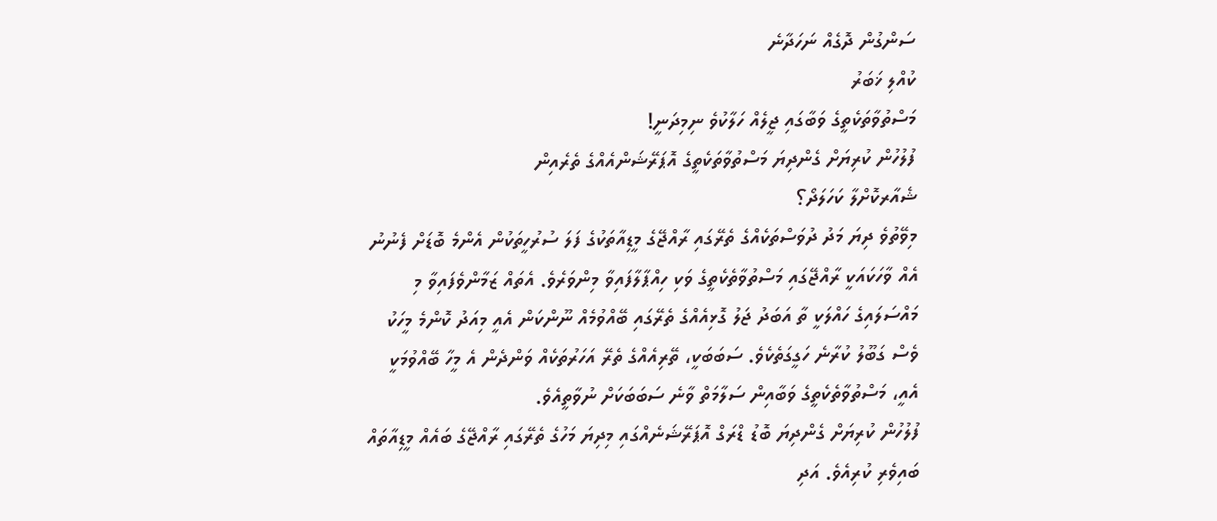ސަންގުން ދޮގެއް ނަހަދާނެ
ކުއްލި ޚަބަރު
މަސްތުވާތަކެތީގެ ވަބާގައި ޖީލެއް ހަލާކުވެ ނިމިދަނީ!
ފުލުހުން ކުރިޔަށް ގެންދިޔަ މަސްތުވާތަކެތީގެ އޮޕަރޭޝަންއެއްގެ ތެރެއިން
ޝެއާރކޮށްލާ ކަހަލަދޯ؟
މިވޭތުވެ ދިޔަ މަދު ދުވަސްތަކެއްގެ ތެރޭގައި ރާއްޖޭގެ މީޑިއާތަކުގެ ފަލަ ސުރުހީތަކުން އެންމެ ބޮޑަށް ފެނުނު އެއް ވާހަކައަކީ ރާއްޖޭގައި މަސްތުވާތެކެތީގެ ވަކި ހިއްޕާލާފައިވާ މިންވަރެވެ. އެތައް ޒަމާންވެފައިވާ މި މައްސަލައިގެ ހައްލަކީ ތާ އަބަދު ޖަލު ގޮޅިއެއްގެ ތެރޭގައި ބޭއްވުމެއް ނޫންކަން އެއީ މިއަދު ކޮންމެ މީހަކު ވެސް ގަބޫލު ކުރާނެ ހަގީގަތެކެވެ. ސަބަބަކީ، ތޭރިއެއްގެ ތެރޭ އަހަރުތަކެއް ވަންދެން އެ މީހާ ބޭއްވުމަކީ އެއީ، މަސްތުވާތެކެތީގެ ވަބާއިން ސަލާމަތް ވާނެ ސަބަބަކަށް ނުވާތީއެވެ.
ފުލުހުން ކުރިޔަށް ގެންދިޔަ ބޮޑު ޑްރަގް އޮޕަރޭޝަނެއްގައި މިދިޔަ މަހުގެ ތެރޭގައި ރާއްޖޭގެ ބައެއް މީޑިއާތައް ބައިވެރި ކުރިއެވެ. އަދި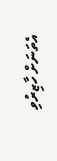އެތަނަށް ހާޒިރުވި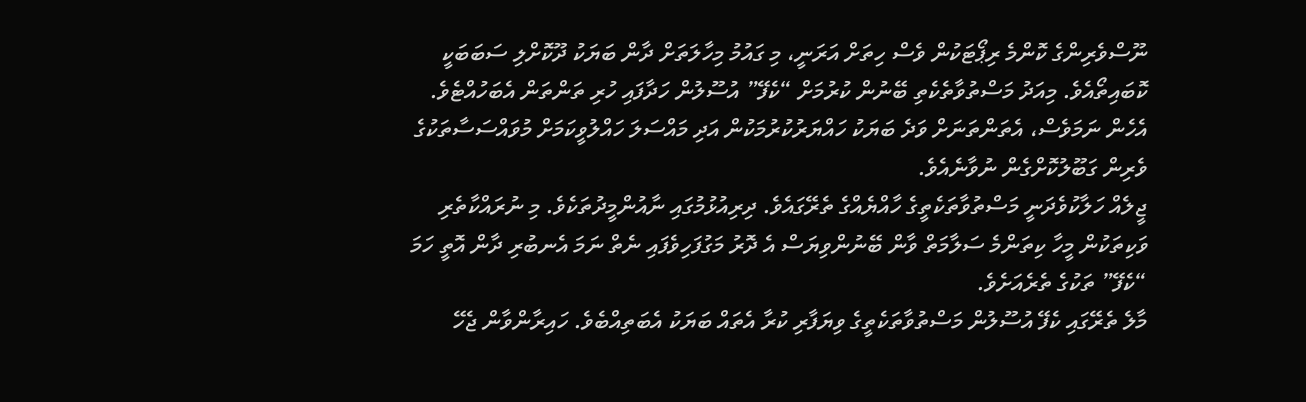ނޫސްވެރިންގެ ކޮންމެ ރިޕޯޓަކުން ވެސް ހިތަށް އަރަނީ، މި ގައުމު މިހާލަތަށް ދާން ބަޔަކު ދޫކޮށްލި ސަބަބަކީ ކޮބައިތޯއެވެ. މިއަދު މަސްތުވާތެކެތި ބޭނުން ކުރުމަށް “ކެފޭ” އުސޫލުން ހަދާފައި ހުރި ތަންތަން އެބަހުއްޓެވެ. އެހެން ނަމަވެސް، އެތަންތަނަށް ވަދެ ބަޔަކު ހައްޔަރުކުރުމަކުން އަދި މައްސަލަ ހައްލުވީކަމަށް މުވައްސަސާތަކުގެ ވެރިން ގަބޫލުކޮށްގެން ނުވާނެއެވެ.
ޖީލެއް ހަލާކުވެދަނީ މަސްތުވާތަކެތީގެ ހާއްޔެއްގެ ތެރޭގައެވެ. ދިރިއުޅުމުގައި ނާއުންމީދުތަކެވެ. މި ނުރައްކާތެރި ވަކިތަކުން މީހާ ކިތަންމެ ސަލާމަތް ވާން ބޭނުންވިޔަސް އެ ދޮރު މަގުފަހިވެފައި ނެތް ނަމަ އެނބުރި ދާން އޮތީ ހަމަ “ކެފޭ” ތަކުގެ ތެރެއަށެވެ.
މާލެ ތެރޭގައި ކެފޭ އުސޫލުން މަސްތުވާތަކެތީގެ ވިޔަފާރި ކުރާ އެތައް ބަޔަކު އެބަތިއްބެވެ. ހައިރާންވާން ޖެހޭ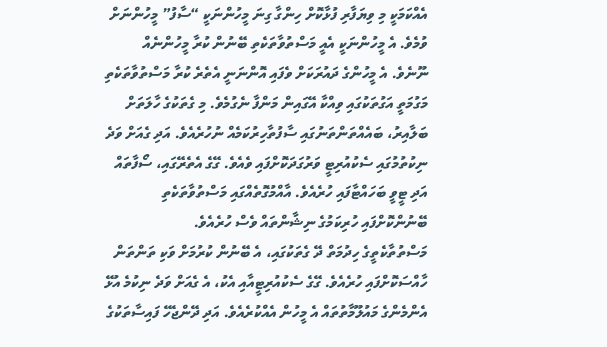އެއްކަމަކީ މި ވިޔަފާރި ފުޅާކޮށް ހިންގާ ގިނަ މީހުންނަކީ “ސާފު” މީހުންނަށް ވުމެވެ. އެ މީހުންނަކީ އެއީ މަސްތުވާތަކެތި ބޭނުން ކުރާ މީހުންނެއް ނޫނެވެ. އެ މީހުންގެ ދައުރަކަށް ވެފައި އޮންނަނީ އެތެރެ ކުރާ މަސްތުވާތަކެތި މަގުމަތީ އަގުތަކުގައި ވިއްކާ އޭގައިން މަންފާ ނެގުމެވެ. މި ގެތަކުގެ ހާލަތަށް ބަލާއިރު، ބައެއްތަންތަނުގައި ސާފުތާހިރުކަމެއް ނުހުރެއެވެ. އަދި ގެއަށް ވަދެ ނިކުތުމުގައި ސެކުއުރިޓީ ވަރުގަދަކޮށްފައި ވެއެވެ. ގޭގެ އެތެރޭގައި، ސޯފާތައް އަދި ޓީވީ ބަހައްޓާފައި ހުރެއެވެ. އާއްމުގޮތެއްގައި މަސްތުވާތަކެތި ބޭނުންކޮށްފައި ހުރިކަމުގެ ނިޝާންތައް ވެސް ހުރެއެވެ.
މަސްތުތާކެތީގެ ހިދުމަތް ދޭ ގެތަކުގައި، އެ ބޭނުން ކުރުމަށް ވަކި ތަންތަން ހާއްސަކޮށްފައި ހުރެއެވެ. ގޭގެ ސެކުއުރިޓީއާއި އެކު، އެ ގެއަށް ވަދެ ނިކުމެ އުޅޭ އެންމެންގެ މައުލޫމާތުތައް އެ މީހުން އެއްކުރެއެވެ. އަދި ދޭންޖެހޭ ފައިސާތަކުގެ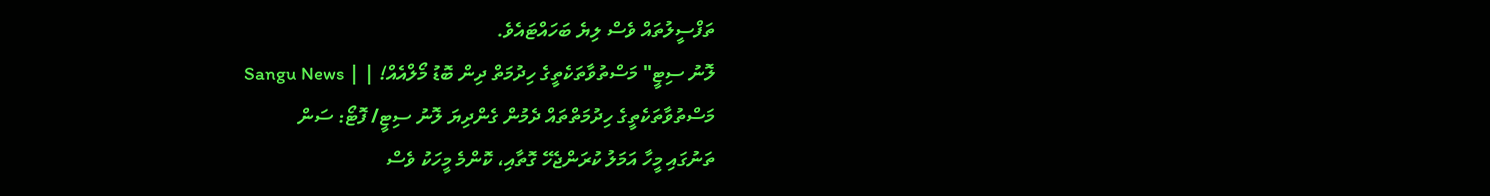ތަފްސީލުތައް ވެސް ލިޔެ ބަހައްޓައެވެ.
ލޮނު ސިޓީ" މަސްތުވާތަކެތީގެ ހިދުމަތް ދިން ބޮޑު މޯލްއެއް! | | Sangu News
މަސްތުވާތަކެތީގެ ހިދުމަތްތައް ދެމުން ގެންދިޔަ ލޮނު ސިޓީ/ ފޮޓޯ: ސަން
ތަނުގައި މީހާ އަމަލު ކުރަންޖެހޭ ގޮތާއި، ކޮންމެ މީހަކު ވެސް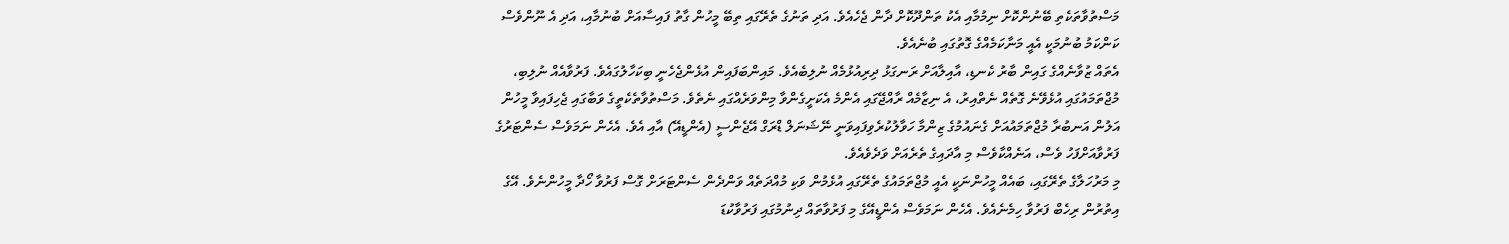މަސްތުވާތަކެތި ބޭނުންކޮށް ނިމުމާއި އެކު ތަންދޫކޮށް ދާން ޖެހެއެވެ. އަދި ތަނުގެ ތެރޭގައި ތިބޭ މީހުން ގާތު ފައިސާއަށް ބުނުމާއި، އަދި އެ ނޫންވެސް ކަންކަމު ބުނުމަކީ އެއީ މަނާކަމެއްގެ ގޮތުގައި ބުނެއެވެ.
އެތައް ޒުވާނެއްގެ ގައިން ބާރު ކެނޑި، އާއިލާއަށް ރަނގަޅު ދިރިއުޅުމެއް ނުލިބެއެވެ. މައިންބަފައިން އުޅެންޖެހެނީ ބިކަހާލުގައެވެ. ފަރުވާއެއް ނުލިބި، މުޖްތަމައުގައި އުޅެވޭނެ ގޮތެއް ނެތްއިރު، އެ ނިޒާމެއް ރާއްޖޭގައި އެންމެ އެކަށީގެންވާ މިންވަރެއްގައި ނެތެވެ. މަސްތުވާތެކެތީގެ ވަބާގައި ޖެހިފައިވާ މީހުން އަލުން އަނބުރާ މުޖްތަމައުއަށް ގެނައުމުގެ ޒިންމާ ހަވާލުކުރެވިފައިވަނީ ނޭޝަނަލް ޑްރަގް އޭޖެންސީ (އެންޑީއޭ) އާއި އެވެ. އެހެން ނަމަވެސް ސެންޓަރުގެ ފަރުވާއަށްފަހު ވެސް، އަނެއްކާވެސް މި އާދައިގެ ތެރެއަށް ވަދެވެއެވެ.
މި މަރުހަލާގެ ތެރޭގައި، ބައެއް މީހުންނަކީ އެއީ މުޖްތަމައުގެ ތެރޭގައި އުޅެމުން ވަކި މުއްދަތެއް ވަންދެން ސެންޓަރަށް ގޮސް ފަރުވާ ހޯދާ މީހުންނެވެ. އޭގެ އިތުރުން ރިހެބް ފަރުވާ ހިމެނެއެވެ. އެހެން ނަމަވެސް އެންޑީއޭގެ މި ފަރުވާތައް ދިނުމުގައި ފަރުވާކުޑަ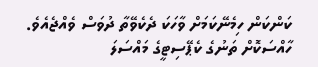ކަންކަން ހިމެނޭކަމަށް ވާހަކަ ދެކެވޭތާ ދުވަސް ވެއްޖެއެވެ. ހާއްސަކޮށް ތަނުގެ ކެޕޭސިޓީގެ މައްސަލަ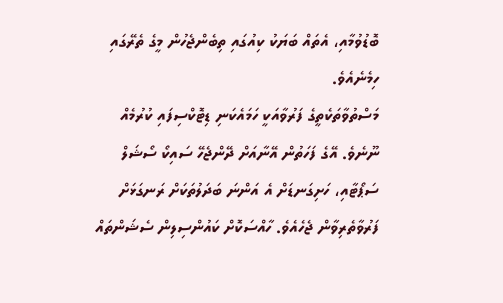ބޮޑުވުމާއި، އެތައް ބަޔަކު ކިއުގައި ތިބެންޖެހުން މީގެ ތެރޭގައި ހިމެނެއެވެ.
މަސްތުވާތަކެތީގެ ފަރުވާއަކީ ހަމައެކަނި ޑިޓޮކްސިފައި ކުރުމެއް ނޫނެވެ. އޭގެ ފަހަތުން އޭނާއަށް ދޭންޖެހޭ ސައިކޯ ސޯޝަލް ސަޕޯޓާއި، ހަށިގަނޑަށް އެ އަންނަ ބަދަލުތަކަށް ރަނގަޅަށް ފަރުވާތެރިވާން ޖެހެއެވެ. ހާއްސަކޮށް ކައުންސިލިން ސެޝަންތައް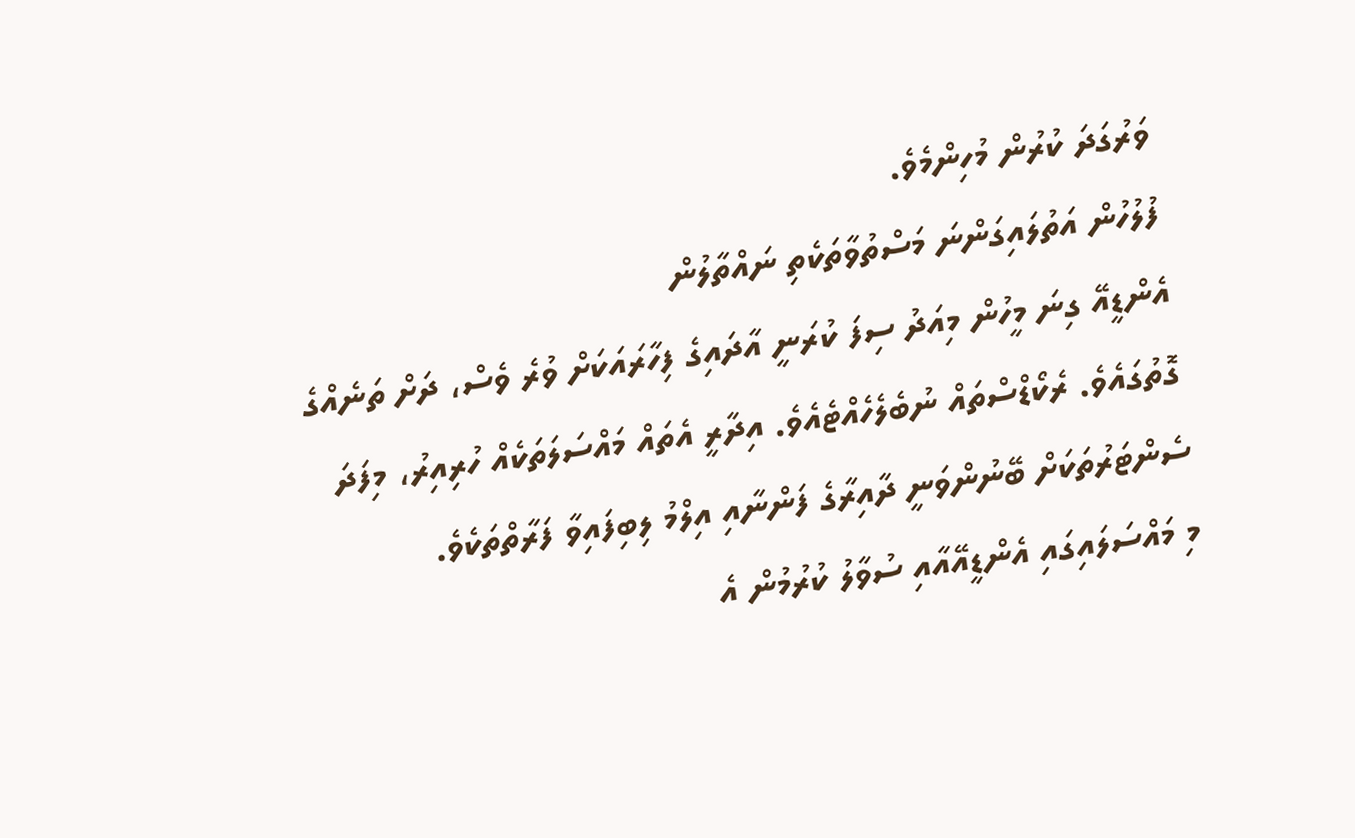ވަރުގަދަ ކުރުން މުހިންމެވެ.
ފުލުހުން އަތުލައިގަންނަ މަސްތުވާތަކެތި ނައްތާލުން
އެންޑީއޭ ގިނަ މީހުން މިއަދު ސިފަ ކުރަނީ އާދައިގެ ފިހާރައަކަށް ވުރެ ވެސް، ދަށް ތަނެއްގެ ގޮތުގައެވެ. ރެކޯޑްސްތައް ނުބެލެހެއްޓެއެވެ. އިދާރީ އެތައް މައްސަލަތަކެއް ހުރިއިރު، މިފަދަ ސެންޓަރުތަކަށް ބޭނުންވަނީ ދާއިރާގެ ފަންނާއި އިލްމު ލިބިފައިވާ ފަރާތްތަކެވެ.
މި މައްސަލައިގައި އެންޑީއޭއާއި ސުވާލު ކުރުމުން އެ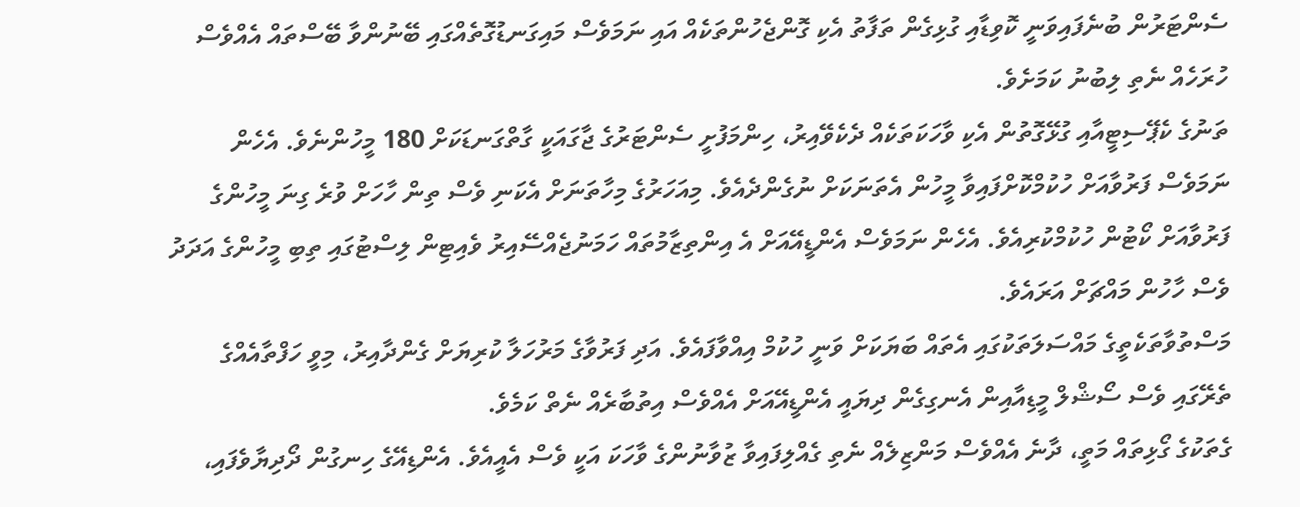ސެންޓަރުން ބުނެފައިވަނީ ކޮވިޑާއި ގުޅިގެން ތަފާތު އެކި ގޮންޖެހުންތަކެއް އައި ނަމަވެސް މައިގަނޑުގޮތެއްގައި ބޭނުންވާ ބޭސްތައް އެއްވެސް ހުރަހެއް ނެތި ލިބުނު ކަމަށެވެ.
ތަނުގެ ކެޕޭސިޓީއާއި ގުޅޭގޮތުން އެކި ވާހަކަތަކެއް ދެކެވޭއިރު، ހިންމަފުށީ ސެންޓަރުގެ ޖާގައަކީ ގާތްގަނޑަކަށް 180 މީހުންނެވެ. އެހެން ނަމަވެސް ފަރުވާއަށް ހުކުމްކޮށްފައިވާ މީހުން އެތަނަކަށް ނުގެންދެއެވެ. މިއަހަރުގެ މިހާތަނަށް އެކަނި ވެސް ތިން ހާހަށް ވުރެ ގިނަ މީހުންގެ ފަރުވާއަށް ކޯޓުން ހުކުމްކުރިއެވެ. އެހެން ނަމަވެސް އެންޑީއޭއަށް އެ އިންތިޒާމުތައް ހަމަނުޖެއްސޭއިރު ވެއިޓިން ލިސްޓުގައި ތިބި މީހުންގެ އަދަދު ވެސް ހާހުން މައްޗަށް އަރައެވެ.
މަސްތުވާތަކެތީގެ މައްސަލަތަކުގައި އެތައް ބަޔަކަށް ވަނީ ހުކުމް އިއްވާފައެވެ. އަދި ފަރުވާގެ މަރުހަލާ ކުރިޔަށް ގެންދާއިރު، މިވީ ހަފްތާއެއްގެ ތެރޭގައި ވެސް ސޯޝްލް މީޑިއާއިން އެނގިގެން ދިޔައީ އެންޑީއޭއަށް އެއްވެސް އިތުބާރެއް ނެތް ކަމެވެ.
ގެތަކުގެ ގޯޅިތައް މަތީ، ދާނެ އެއްވެސް މަންޒިލެއް ނެތި ގެއްލިފައިވާ ޒުވާނުންގެ ވާހަކަ އަކީ ވެސް އެއީއެވެ. އެންޑިއޭގެ ހިނގުން ދޯދިޔާވެފައި،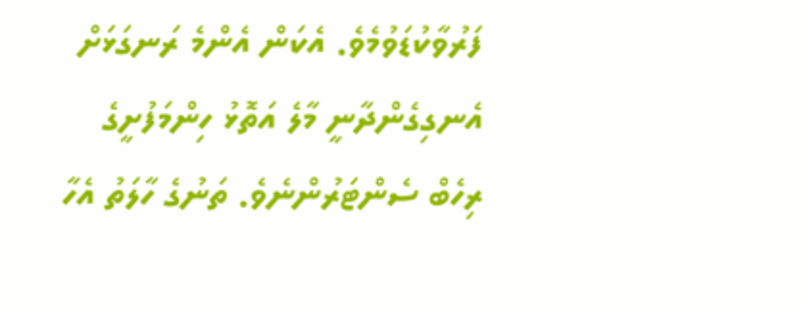ފަރުވާކުޑަވުމެވެ. އެކަން އެންމެ ރަނގަޅަށް އެނގިގެންދާނީ މާލެ އަތޮޅު ހިންމަފުށީގެ ރިހެބް ސެންޓަރުންނެވެ. ތަނުގެ ހާލަތު އެހާ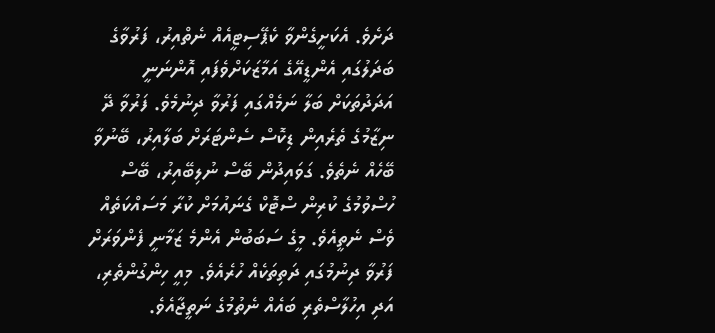ދަށެވެ. އެކަށީގެންވާ ކެޕޭސިޓީއެއް ނެތްއިރު، ފަރުވާގެ ބަދަލުގައި އެންޑީއޭގެ އަމާޒަކަށްވެފައި އޮންނަނީ އަދަދުތަކަށް ބަލާ ނަމެއްގައި ފަރުވާ ދިނުމެވެ. ފަރުވާ ދޭ ނިޒާމުގެ ތެރެއިން ޑިކޮސް ސެންޓަރަށް ބަލާއިރު، ބޭނުވާ ބޭހެއް ނެތެވެ. ގަވައިދުން ބޭސް ނުލިބޭއިރު، ބޭސް ހުސްވުމުގެ ކުރިން ސްޓޮކް ގެނައުމަށް ކުރާ މަސައްކަތެއް ވެސް ނެތީއެވެ. މީގެ ސަބަބުން އެންމެ ޒަމާނީ ފެންވަރަށް ފަރުވާ ދިނުމުގައި ދަތިތަކެއް ހުރެއެވެ. މިއީ ހިންގުންތެރި، އަދި އިހުލާސްތެރި ބައެއް ނެތުމުގެ ނަތީޖާއެވެ.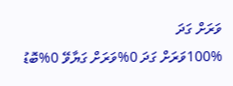ވަރަށް ގަދަ
100%ވަރަށް ގަދަ 0%ވަރަށް ގަޔާވޭ 0%ބޮޑު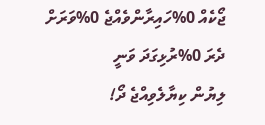ޖޯކެއް 0%ހައިރާންވެއްޖެ 0%ވަރަށް ދެރަ 0%ރުޅިގަދަ ވަނީ
ލިޔުން ކިޔާލެވިއްޖެ ދޯ!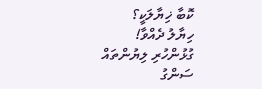ކޮބާ ޚިޔާލަކީ؟
ހިޔާލު ދެއްވާ!
ގުޅުންހުރި ލިޔުންތައް
ސަންގު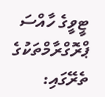ޓީވީގެ ހާއްސަ ޕްރޮގްރާމްތަކުގެ ތެރޭގައި: